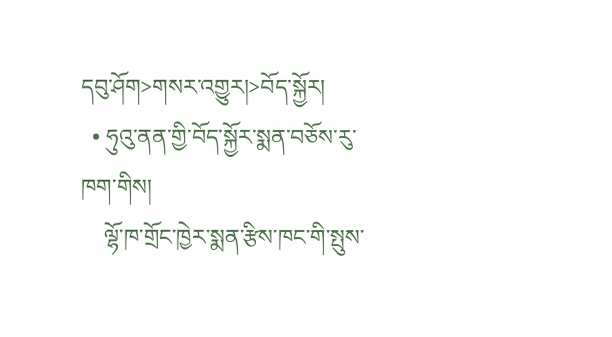དབུ་ཤོག>གསར་འགྱུར།>བོད་སྐྱོར།
  • ཧུའུ་ནན་གྱི་བོད་སྐྱོར་སྨན་བཅོས་རུ་ཁག་གིས།
    ལྷོ་ཁ་གྲོང་ཁྱེར་སྨན་རྩིས་ཁང་གི་སྤུས་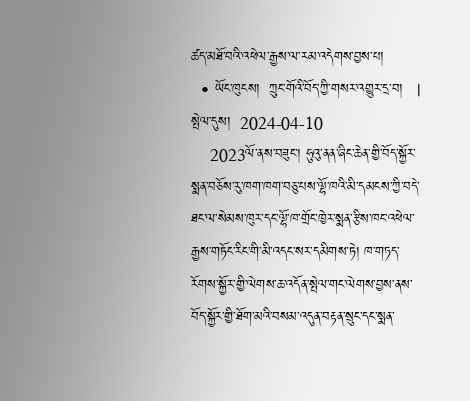ཚད་མཐོ་བའི་འཕེལ་རྒྱས་ལ་རམ་འདེགས་བྱས་པ།
  • ཡོང་ཁུངས།  ཀྲུང་གོའི་བོད་ཀྱི་གསར་འགྱུར་དྲ་བ།   |     སྤེལ་དུས།  2024-04-10
    2023ལོ་ནས་བཟུང་། ཧུའུ་ནན་ཞིང་ཆེན་གྱི་བོད་སྐྱོར་སྨན་བཅོས་རུ་ཁག་ཁག་བཅུ་པས་ལྷོ་ཁའི་མི་དམངས་ཀྱི་བདེ་ཐང་ལ་སེམས་ཁུར་དང་ལྷོ་ཁ་གྲོང་ཁྱེར་སྨན་རྩིས་ཁང་འཕེལ་རྒྱས་གཏོང་རིང་གི་མི་འདང་སར་དམིགས་ཏེ། ཁ་གཏད་རོགས་སྐྱོར་གྱི་ལེགས་ཆ་འདོན་སྤེལ་གང་ལེགས་བྱས་ནས་བོད་སྐྱོར་གྱི་ཐོག་མའི་བསམ་འདུན་བརྟན་སྲུང་དང་སྨན་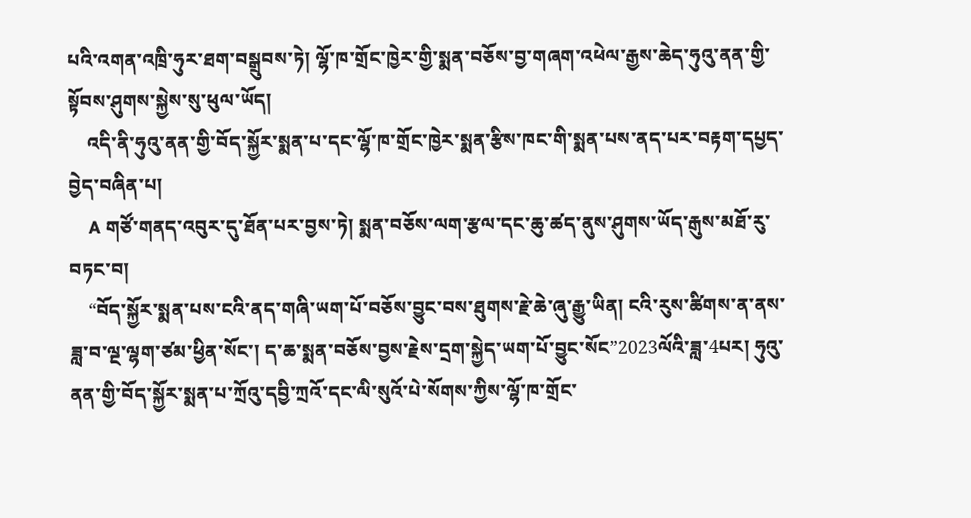པའི་འགན་འཁྲི་ཧུར་ཐག་བསྒྲུབས་ཏེ། ལྷོ་ཁ་གྲོང་ཁྱེར་གྱི་སྨན་བཅོས་བྱ་གཞག་འཕེལ་རྒྱས་ཆེད་ཧུའུ་ནན་གྱི་སྟོབས་ཤུགས་སྐྱེས་སུ་ཕུལ་ཡོད།
    འདི་ནི་ཧུའུ་ནན་གྱི་བོད་སྐྱོར་སྨན་པ་དང་ལྷོ་ཁ་གྲོང་ཁྱེར་སྨན་རྩིས་ཁང་གི་སྨན་པས་ནད་པར་བརྟག་དཔྱད་བྱེད་བཞིན་པ།
    A གཙོ་གནད་འབུར་དུ་ཐོན་པར་བྱས་ཏེ། སྨན་བཅོས་ལག་རྩལ་དང་ཆུ་ཚད་ནུས་ཤུགས་ཡོད་རྒུས་མཐོ་རུ་བཏང་བ།
    “བོད་སྐྱོར་སྨན་པས་ངའི་ནད་གཞི་ཡག་པོ་བཅོས་བྱུང་བས་ཐུགས་རྗེ་ཆེ་ཞུ་རྒྱུ་ཡིན། ངའི་རུས་ཚིགས་ན་ནས་ཟླ་བ་ལྔ་ལྷག་ཙམ་ཕྱིན་སོང་། ད་ཆ་སྨན་བཅོས་བྱས་རྗེས་དྲག་སྐྱེད་ཡག་པོ་བྱུང་སོང”2023ལོའི་ཟླ་4པར། ཧུའུ་ནན་གྱི་བོད་སྐྱོར་སྨན་པ་ཀྲོའུ་དབྱི་ཀྲའོ་དང་ལི་སུའོ་པེ་སོགས་ཀྱིས་ལྷོ་ཁ་གྲོང་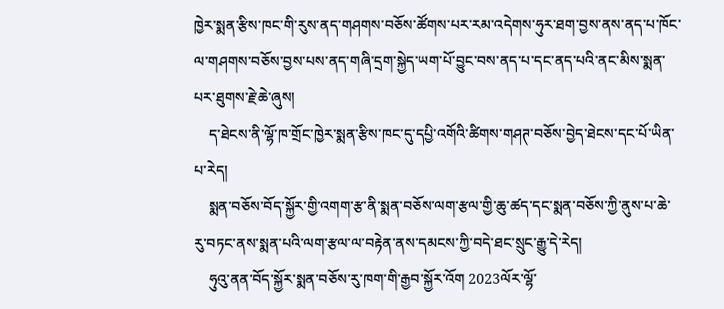ཁྱེར་སྨན་རྩིས་ཁང་གི་རུས་ནད་གཤགས་བཅོས་ཚོགས་པར་རམ་འདེགས་ཧུར་ཐག་བྱས་ནས་ནད་པ་ཁོང་ལ་གཤགས་བཅོས་བྱས་པས་ནད་གཞི་དྲག་སྐྱེད་ཡག་པོ་བྱུང་བས་ནད་པ་དང་ནད་པའི་ནང་མིས་སྨན་པར་ཐུགས་རྗེ་ཆེ་ཞུས།
    ད་ཐེངས་ནི་ལྷོ་ཁ་གྲོང་ཁྱེར་སྨན་རྩིས་ཁང་དུ་དཔྱི་འགོའི་ཚིགས་གཤཊ་བཅོས་བྱེད་ཐེངས་དང་པོ་ཡིན་པ་རེད།
    སྨན་བཅོས་བོད་སྐྱོར་གྱི་འགག་རྩ་ནི་སྨན་བཅོས་ལག་རྩལ་གྱི་ཆུ་ཚད་དང་སྨན་བཅོས་ཀྱི་ནུས་པ་ཆེ་རུ་བཏང་ནས་སྨན་པའི་ལག་རྩལ་ལ་བརྟེན་ནས་དམངས་ཀྱི་བདེ་ཐང་སྲུང་རྒྱུ་དེ་རེད།
    ཧུའུ་ནན་བོད་སྐྱོར་སྨན་བཅོས་རུ་ཁག་གི་རྒྱབ་སྐྱོར་འོག 2023ལོར་ལྷོ་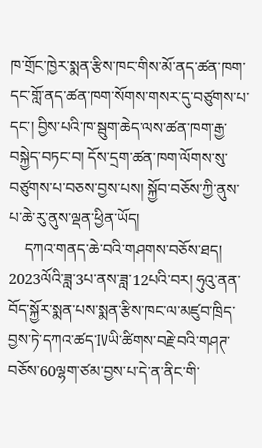ཁ་གྲོང་ཁྱེར་སྨན་རྩིས་ཁང་གིས་མོ་ནད་ཚན་ཁག་དང་གློ་ནད་ཚན་ཁག་སོགས་གསར་དུ་བཙུགས་པ་དང་། བྱིས་པའི་ཁ་སྦུག་ཆེད་ལས་ཚན་ཁག་རྒྱ་བསྐྱེད་བཏང་བ། དོས་དྲག་ཚན་ཁག་ལོགས་སུ་བཙུགས་པ་བཅས་བྱས་པས། སྐྱོབ་བཅོས་ཀྱི་ནུས་པ་ཆེ་རུ་ནུས་ལྡན་ཕྱིན་ཡོད།
    དཀའ་གནད་ཆེ་བའི་གཤགས་བཅོས་ཐད། 2023ལོའི་ཟླ་3པ་ནས་ཟླ་12པའི་བར། ཧུའུ་ནན་བོད་སྐྱོར་སྨན་པས་སྨན་རྩིས་ཁང་ལ་མཛུབ་ཁྲིད་བྱས་ཏེ་དཀའ་ཚད་Ⅳཡི་ཚིགས་བརྗེ་བའི་གཤཊ་བཅོས་60ལྷག་ཙམ་བྱས་པ་དེ་ན་ནིང་གི་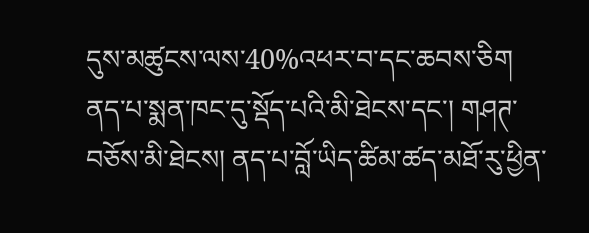དུས་མཚུངས་ལས་40%འཕར་བ་དང་ཆབས་ཅིག ནད་པ་སྨན་ཁང་དུ་སྡོད་པའི་མི་ཐེངས་དང་། གཤཊ་བཅོས་མི་ཐེངས། ནད་པ་བློ་ཡིད་ཚིམ་ཚད་མཐོ་རུ་ཕྱིན་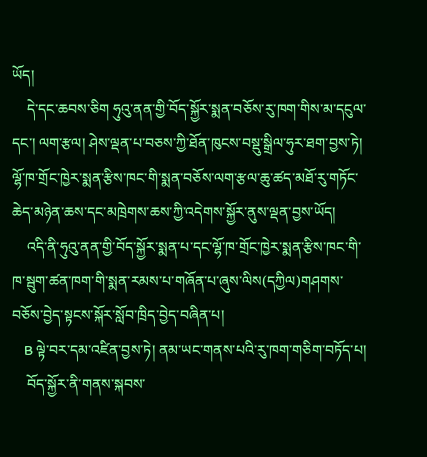ཡོད།
    དེ་དང་ཆབས་ཅིག ཧུའུ་ནན་གྱི་བོད་སྐྱོར་སྨན་བཅོས་རུ་ཁག་གིས་མ་དངུལ་དང་། ལག་རྩལ། ཤེས་ལྡན་པ་བཅས་ཀྱི་ཐོན་ཁུངས་བསྡུ་སྒྲིལ་ཧུར་ཐག་བྱས་ཏེ། ལྷོ་ཁ་གྲོང་ཁྱེར་སྨན་རྩིས་ཁང་གི་སྨན་བཅོས་ལག་རྩལ་ཆུ་ཚད་མཐོ་རུ་གཏོང་ཆེད་མཉེན་ཆས་དང་མཁྲེགས་ཆས་ཀྱི་འདེགས་སྐྱོར་ནུས་ལྡན་བྱས་ཡོད།
    འདི་ནི་ཧུའུ་ནན་གྱི་བོད་སྐྱོར་སྨན་པ་དང་ལྷོ་ཁ་གྲོང་ཁྱེར་སྨན་རྩིས་ཁང་གི་ཁ་སྦུག་ཚན་ཁག་གི་སྨན་རམས་པ་གཞོན་པ་ཞུས་ལིས(དཀྱིལ)གཤགས་བཅོས་བྱེད་སྟངས་སྐོར་སློབ་ཁྲིད་བྱེད་བཞིན་པ།
    B ལྟེ་བར་དམ་འཛིན་བྱས་ཏེ། ནམ་ཡང་གནས་པའི་རུ་ཁག་གཅིག་བཏོད་པ།
    བོད་སྐྱོར་ནི་གནས་སྐབས་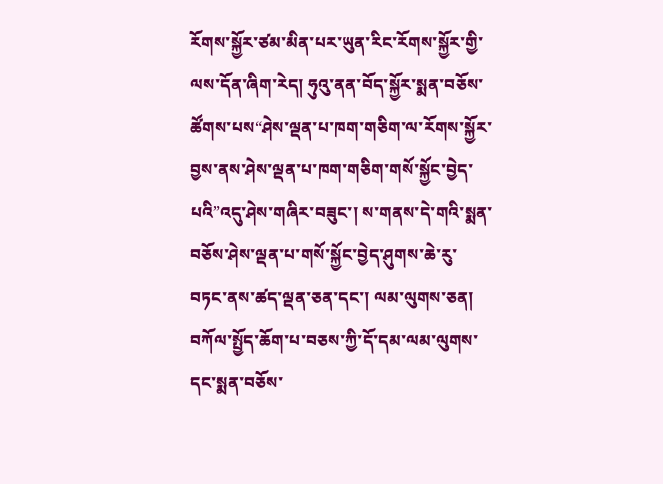རོགས་སྐྱོར་ཙམ་མིན་པར་ཡུན་རིང་རོགས་སྐྱོར་གྱི་ལས་དོན་ཞིག་རེད། ཧུའུ་ནན་བོད་སྐྱོར་སྨན་བཅོས་ཚོགས་པས“ཤེས་ལྡན་པ་ཁག་གཅིག་ལ་རོགས་སྐྱོར་བྱས་ནས་ཤེས་ལྡན་པ་ཁག་གཅིག་གསོ་སྐྱོང་བྱེད་པའི”འདུ་ཤེས་གཞིར་བཟུང་། ས་གནས་དེ་གའི་སྨན་བཅོས་ཤེས་ལྡན་པ་གསོ་སྐྱོང་བྱེད་ཤུགས་ཆེ་རུ་བཏང་ནས་ཚད་ལྡན་ཅན་དང་། ལམ་ལུགས་ཅན། བཀོལ་སྤྱོད་ཆོག་པ་བཅས་ཀྱི་དོ་དམ་ལམ་ལུགས་དང་སྨན་བཅོས་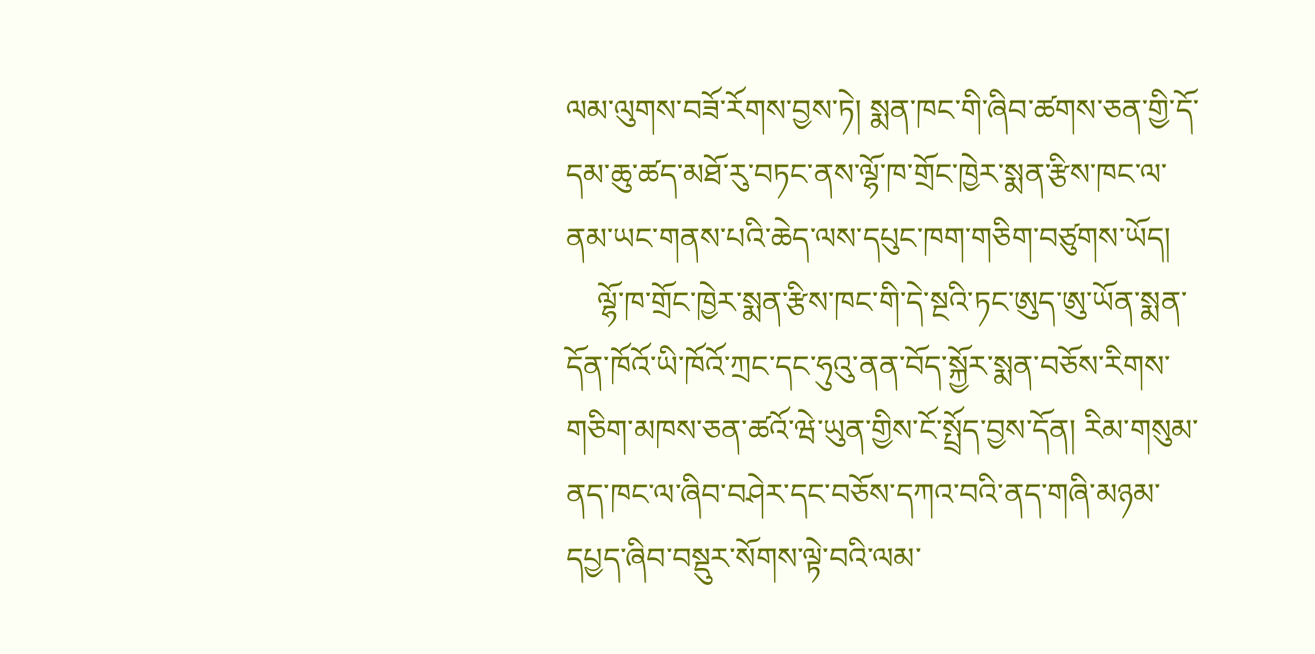ལམ་ལུགས་བཟོ་རོགས་བྱས་ཏེ། སྨན་ཁང་གི་ཞིབ་ཚགས་ཅན་གྱི་དོ་དམ་ཆུ་ཚད་མཐོ་རུ་བཏང་ནས་ལྷོ་ཁ་གྲོང་ཁྱེར་སྨན་རྩིས་ཁང་ལ་ནམ་ཡང་གནས་པའི་ཆེད་ལས་དཔུང་ཁག་གཅིག་བཙུགས་ཡོད།
    ལྷོ་ཁ་གྲོང་ཁྱེར་སྨན་རྩིས་ཁང་གི་དེ་སྔའི་ཏང་ཨུད་ཨུ་ཡོན་སྨན་དོན་ཁོའོ་ཡི་ཁོའོ་ཀྲང་དང་ཧུའུ་ནན་བོད་སྐྱོར་སྨན་བཅོས་རིགས་གཅིག་མཁས་ཅན་ཚའོ་ཝེ་ཡུན་གྱིས་ངོ་སྤྲོད་བྱས་དོན། རིམ་གསུམ་ནད་ཁང་ལ་ཞིབ་བཤེར་དང་བཅོས་དཀའ་བའི་ནད་གཞི་མཉམ་དཔྱད་ཞིབ་བསྡུར་སོགས་ལྟེ་བའི་ལམ་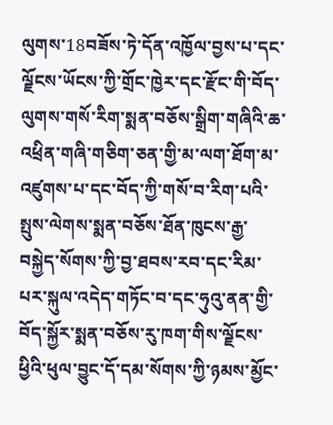ལུགས་18བཟོས་ཏེ་དོན་འཁྱོལ་བྱས་པ་དང་ལྗོངས་ཡོངས་ཀྱི་གྲོང་ཁྱེར་དང་རྫོང་གི་བོད་ལུགས་གསོ་རིག་སྨན་བཅོས་སྒྲིག་གཞིའི་ཆ་འཕྲིན་གཞི་གཅིག་ཅན་གྱི་མ་ལག་ཐོག་མ་འཛུགས་པ་དང་བོད་ཀྱི་གསོ་བ་རིག་པའི་སྤུས་ལེགས་སྨན་བཅོས་ཐོན་ཁུངས་རྒྱ་བསྐྱེད་སོགས་ཀྱི་བྱ་ཐབས་རབ་དང་རིམ་པར་སྐུལ་འདེད་གཏོང་བ་དང་ཧུའུ་ནན་གྱི་བོད་སྐྱོར་སྨན་བཅོས་རུ་ཁག་གིས་ལྗོངས་ཕྱིའི་ཕུལ་བྱུང་དོ་དམ་སོགས་ཀྱི་ཉམས་མྱོང་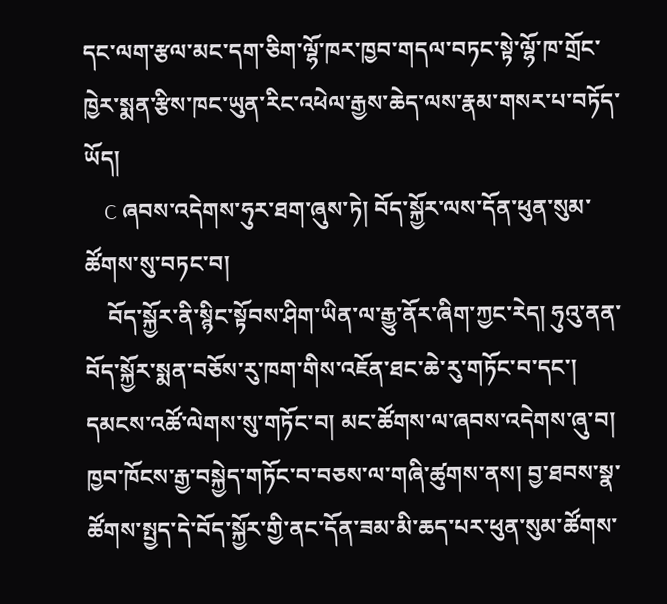དང་ལག་རྩལ་མང་དག་ཅིག་ལྷོ་ཁར་ཁྱབ་གདལ་བཏང་སྟེ་ལྷོ་ཁ་གྲོང་ཁྱེར་སྨན་རྩིས་ཁང་ཡུན་རིང་འཕེལ་རྒྱས་ཆེད་ལས་རྣམ་གསར་པ་བཏོད་ཡོད།
    C ཞབས་འདེགས་ཧུར་ཐག་ཞུས་ཏེ། བོད་སྐྱོར་ལས་དོན་ཕུན་སུམ་ཚོགས་སུ་བཏང་བ།
    བོད་སྐྱོར་ནི་སྙིང་སྟོབས་ཤིག་ཡིན་ལ་རྒྱུ་ནོར་ཞིག་ཀྱང་རེད། ཧུའུ་ནན་བོད་སྐྱོར་སྨན་བཅོས་རུ་ཁག་གིས་འཇོན་ཐང་ཆེ་རུ་གཏོང་བ་དང་། དམངས་འཚོ་ལེགས་སུ་གཏོང་བ། མང་ཚོགས་ལ་ཞབས་འདེགས་ཞུ་བ། ཁྱབ་ཁོངས་རྒྱ་བསྐྱེད་གཏོང་བ་བཅས་ལ་གཞི་ཚུགས་ནས། བྱ་ཐབས་སྣ་ཚོགས་སྤྱད་དེ་བོད་སྐྱོར་གྱི་ནང་དོན་ཟམ་མི་ཆད་པར་ཕུན་སུམ་ཚོགས་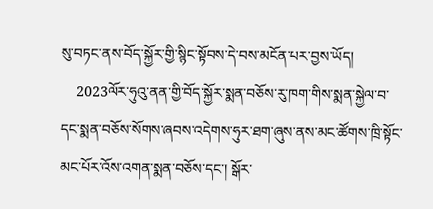སུ་བཏང་ནས་བོད་སྐྱོར་གྱི་སྙིང་སྟོབས་དེ་བས་མངོན་པར་བྱས་ཡོད།
    2023ལོར་ཧུའུ་ནན་གྱི་བོད་སྐྱོར་སྨན་བཅོས་རུ་ཁག་གིས་སྨན་སྐྱེལ་བ་དང་སྨན་བཅོས་སོགས་ཞབས་འདེགས་ཧུར་ཐག་ཞུས་ནས་མང་ཚོགས་ཁྲི་སྟོང་མང་པོར་འོས་འགན་སྨན་བཅོས་དང་། སྒོར་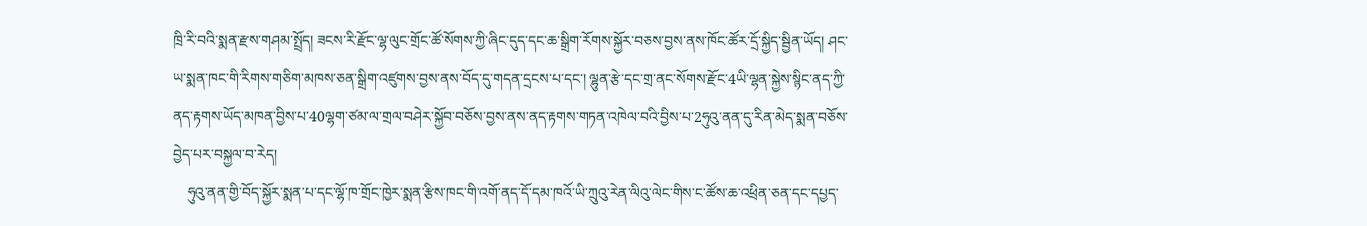ཁྲི་རི་བའི་སྨན་རྫས་གཤམ་སྤྲོད། ཟངས་རི་རྫོང་ལྷ་ལུང་གྲོང་ཚོ་སོགས་ཀྱི་ཞིང་དུད་དང་ཆ་སྒྲིག་རོགས་སྐྱོར་བཅས་བྱས་ནས་ཁོང་ཚོར་དྲོ་སྐྱིད་སྦྱིན་ཡོད། ཤང་ཡ་སྨན་ཁང་གི་རིགས་གཅིག་མཁས་ཅན་སྒྲིག་འཛུགས་བྱས་ནས་བོད་དུ་གདན་དྲངས་པ་དང་། ལྷུན་རྩེ་དང་གྲ་ནང་སོགས་རྫོང་4ཡི་ལྷན་སྐྱེས་སྙིང་ནད་ཀྱི་ནད་རྟགས་ཡོད་མཁན་བྱིས་པ་40ལྷག་ཙམ་ལ་གྲལ་བཤེར་སྐྱོབ་བཅོས་བྱས་ནས་ནད་རྟགས་གཏན་འཁེལ་བའི་བྱིས་པ་2ཧུའུ་ནན་དུ་རིན་མེད་སྨན་བཅོས་བྱེད་པར་བསྐྱལ་བ་རེད།
    ཧུའུ་ནན་གྱི་བོད་སྐྱོར་སྨན་པ་དང་ལྷོ་ཁ་གྲོང་ཁྱེར་སྨན་རྩིས་ཁང་གི་འགོ་ནད་དོ་དམ་ཁའོ་ཡི་ཀྲུའུ་རེན་ལིའུ་ལེང་གིས་ང་ཚོས་ཆ་འཕྲིན་ཅན་དང་དཔྱད་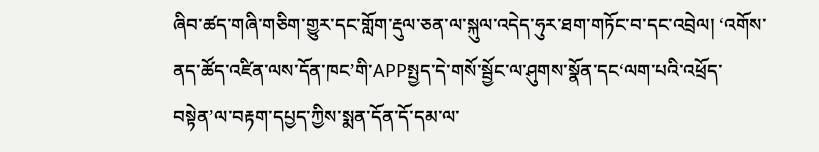ཞིབ་ཚད་གཞི་གཅིག་གྱུར་དང་གློག་རྡུལ་ཅན་ལ་སྐུལ་འདེད་ཧུར་ཐག་གཏོང་བ་དང་འབྲེལ། ‘འགོས་ནད་ཚོད་འཛིན་ལས་དོན་ཁང’གི་APPསྤྱད་དེ་གསོ་སྦྱོང་ལ་ཤུགས་སྣོན་དང‘ལག་པའི་འཕྲོད་བསྟེན’ལ་བརྟག་དཔྱད་ཀྱིས་སྨན་དོན་དོ་དམ་ལ་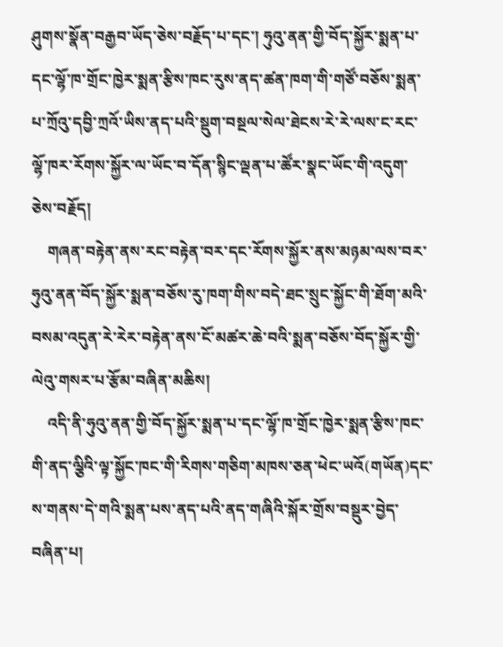ཤུགས་སྣོན་བརྒྱབ་ཡོད་ཅེས་བརྗོད་པ་དང་། ཧུའུ་ནན་གྱི་བོད་སྐྱོར་སྨན་པ་དང་ལྷོ་ཁ་གྲོང་ཁྱེར་སྨན་རྩིས་ཁང་རུས་ནད་ཚན་ཁག་གི་གཙོ་བཅོས་སྨན་པ་ཀྲོའུ་དབྱི་ཀྲའོ་ཡིས་ནད་པའི་སྡུག་བསྔལ་སེལ་ཐེངས་རེ་རེ་ལས་ང་རང་ལྷོ་ཁར་རོགས་སྐྱོར་ལ་ཡོང་བ་དོན་སྙིང་ལྡན་པ་ཚོར་སྣང་ཡོང་གི་འདུག་ཅེས་བརྗོད།
    གཞན་བརྟེན་ནས་རང་བརྟེན་བར་དང་རོགས་སྐྱོར་ནས་མཉམ་ལས་བར་ཧུའུ་ནན་བོད་སྐྱོར་སྨན་བཅོས་རུ་ཁག་གིས་བདེ་ཐང་སྲུང་སྐྱོང་གི་ཐོག་མའི་བསམ་འདུན་རེ་རེར་བརྟེན་ནས་ངོ་མཚར་ཆེ་བའི་སྨན་བཅོས་བོད་སྐྱོར་གྱི་ལེའུ་གསར་པ་རྩོམ་བཞིན་མཆིས།
    འདི་ནི་ཧུའུ་ནན་གྱི་བོད་སྐྱོར་སྨན་པ་དང་ལྷོ་ཁ་གྲོང་ཁྱེར་སྨན་རྩིས་ཁང་གི་ནད་ལྕིའི་ལྟ་སྐྱོང་ཁང་གི་རིགས་གཅིག་མཁས་ཅན་ཕེང་ཡའོ(གཡོན)དང་ས་གནས་དེ་གའི་སྨན་པས་ནད་པའི་ནད་གཞིའི་སྐོར་གྲོས་བསྡུར་བྱེད་བཞིན་པ།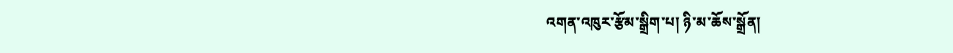འགན་འཁུར་རྩོམ་སྒྲིག་པ། ཉི་མ་ཆོས་སྒྲོན།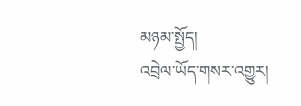མཉམ་སྤྱོད།
འབྲེལ་ཡོད་གསར་འགྱུར།